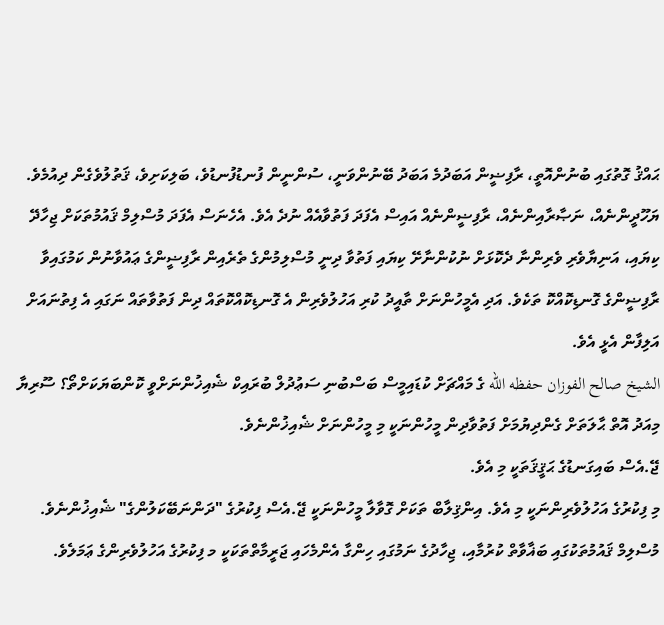ޙައްޤު ގޮތުގައި ބުނުންއޮތީ، ރާފިޟީން އަބަދުމެ އަބަދު ބޭނުންވަނީ، ސުންނީން ފުނޑުފުނޑުވެ، ބަލިކަށިވެ، ޤަތުލުވެގެން ދިއުމެވެ. ޔަހޫދީންނެއް، ނަޞާރާއިންނެއް، ރާފިޟީންނެއް އައިސް އެފަދަ ފަތުވާއެއް ނުދެ އެވެ. އެހެނަސް އެފަދަ މުސްލިމް ޤައުމުތަކަށް ޖިހާދޭ ކިޔައި، އަނިޔާވެރި ވެރިންނާ ދެކޮޅަށް ނުކުންނާށޭ ކިޔައި ފަތުވާ ދިނީ މުސްލިމުންގެ ތެރެއިން ރާފިޟީންގެ ޢައުވާނުން ކަމުގައިވާ ރާފިޟީންގެ ގޮނޑިކޮއްކޮ ތަކެވެ. އަދި އެމީހުންނަށް ތާއީދު ކުރި އަހުލުވެރިން އެ ގޮނޑިކޮއްކޮތައް ދިން ފަތުވާތައް ނަގައި އެ ފިތުނައަށް އަލިފާން އެޅީ އެވެ.
الشيخ صالح الفوزان حفظه الله ގެ މައްޗަށް ކުޑައިމީސް ބަސްބުނި ސަޢުދުލް ބުރައިކް ޝެއިޚުންނަށްވީ ކޮންބަޔަކަށްތޯ؟ ސޫރިޔާ މިއަދު އޮތް ޙާލަތަށް ގެންދިޔުމަށް ފަތުވާދިން މީހުންނަކީ މި މީހުންނަށް ޝެއިޚުންނެވެ.
ޖޭ.އެސް ބައިގަނޑުގެ ޙަޤީޤަތަކީ މި އެވެ.
މި ފިކުރުގެ އަހުލުވެރިންނަކީ މި އެވެ. އިންޤިލާބް ތަކަށް ގޮވާލާ މީހުންނަކީ ޖޭ.އެސް ފިކުރުގެ "ދަންނަބޭކަލުންގެ" ޝެއިޚުންނެވެ. މުސްލިމް ޤައުމުތަކުގައި ބަޣާވާތް ކުރުމާއި، ޖިހާދުގެ ނަމުގައި ހިންގާ އެންމެހައި ޖަރީމާތްތަކަކީ މ ފިކުރުގެ އަހުލުވެރިންގެ ޢަމަލެވެ.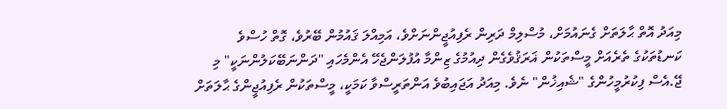މިއަދު އޮތް ޙާލަތަށް ގެނައުމަށް، މުސްލިމް ދަރިން ރެފިއުޖީންނަށްވެ، އަމިއްލަ ޤައުމުން ބޭރުވެ، ގޮތް ހުސްވެ ކަނޑުތަކުގެ ތެރެއަށް މީސްތަކުން ޣަރަޤުވެގެން ދިއުމުގެ ޒިންމާ އުފުލަންޖެހޭ އެންމެހައި "ދަންނަބޭކަލުންނަކީ" މި ޖޭ.އެސް ފިކުރުމީހުންގެ "ޝެއިޚުން" ނެވެ. މިއަދު އަޖައިބުވެ އަންތަރީސްވާ ކަމަކީ، މީސްތަކުން ރެފިއުޖީންގެ ޙާލަތަށް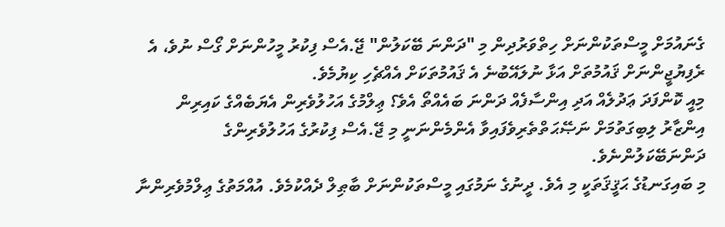ގެނައުމަށް މީސްތަކުންނަށް ހިތްވަރުދިން މި "ދަންނަ ބޭކަލުން" ޖޭ.އެސް ފިކުރު މީހުންނަށް ގޯސް ނުވެ، އެ ރެފިޔުޖީންނަށް ޤައުމުތަށް އަޅާ ނުލައޭބުނެ އެ ޤައުމުތަކަށް އެއްޗެހި ކިޔުމެވެ.
މިއީ ކޮންފަދަ ޢަދުލެއް އަދި އިންސާފެއް ދަންނަ ބައެއްތޯ އެވެ؟ ޢިލްމުގެ އަހުލުވެރިން އެޔަބެއްގެ ކައިރިން އިންޒާރު ލިބިގަތުމަށް ނަޞޭޙަތްތެރިވެފައިވާ އެންމެންނަނީ މި ޖޭ.އެސް ފިކުރުގެ އަހުލުވެރިންގެ ދަންނަބޭކަލުންނެވެ.
މި ބައިގަނޑުގެ ޙަޤީޤަތަކީ މި އެވެ. ދީނުގެ ނަމުގައި މީސްތަކުންނަށް ބާޠިލް ދެއްކުމެވެ. އުއްމަތުގެ ޢިލްމުވެރިންނާ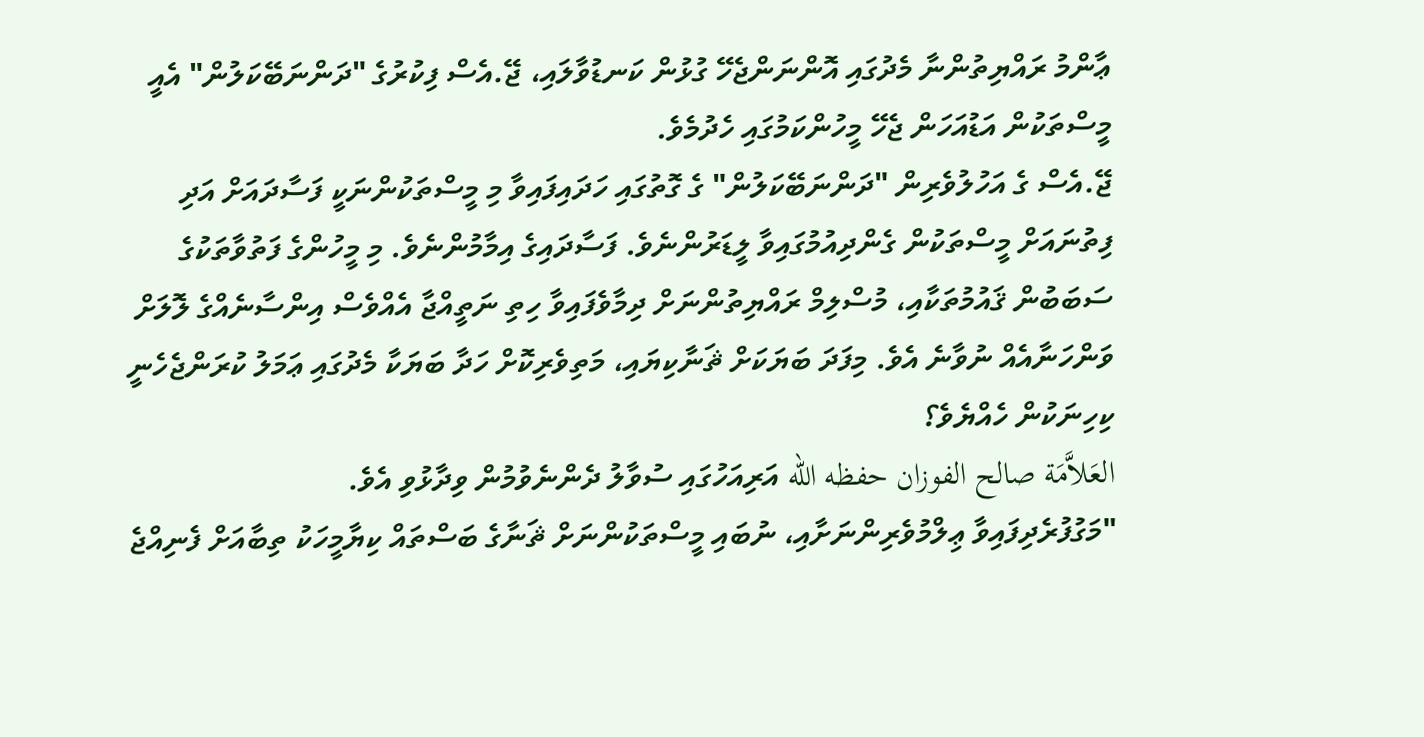ޢާންމު ރައްޔިތުންނާ މެދުގައި އޮންނަންޖެހޭ ގުޅުން ކަނޑުވާލައި، ޖޭ.އެސް ފިކުރުގެ "ދަންނަބޭކަލުން" އެއީ މީސްތަކުން އަޑުއަހަން ޖެހޭ މީހުންކަމުގައި ހެދުމެވެ.
ޖޭ.އެސް ގެ އަހުލުވެރިން "ދަންނަބޭކަލުން" ގެ ގޮތުގައި ހަދައިފައިވާ މި މީސްތަކުންނަކީ ފަސާދައަށް އަދި ފިތުނައަށް މީސްތަކުން ގެންދިއުމުގައިވާ ލީޑަރުންނެވެ. ފަސާދައިގެ އިމާމުންނެވެ. މި މީހުންގެ ފަތުވާތަކުގެ ސަބަބުން ޤައުމުތަކާއި، މުސްލިމް ރައްޔިތުންނަށް ދިމާވެފައިވާ ހިތި ނަތީއްޖާ އެއްވެސް އިންސާނެއްގެ ލޮލަށް ވަންހަނާއެއް ނުވާނެ އެވެ. މިފަދަ ބަޔަކަށް ޘަނާކިޔައި، މަތިވެރިކޮށް ހަދާ ބަޔަކާ މެދުގައި ޢަމަލު ކުރަންޖެހެނީ ކިހިނަކުން ހެއްޔެވެ؟
العَلاَّمَة صالح الفوزان حفظه الله އަރިއަހުގައި ސުވާލު ދެންނެވުމުން ވިދާޅުވި އެވެ.
"މަގުފުރެދިފައިވާ ޢިލްމުވެރިންނަށާއި، ނުބައި މީސްތަކުންނަށް ޘަނާގެ ބަސްތައް ކިޔާމީހަކު ތިބާއަށް ފެނިއްޖެ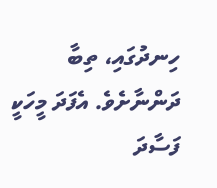ހިނދުގައި، ތިބާ ދަންނާށެވެ. އެފަދަ މީހަކީ ފަސާދަ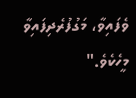ވެފައިވާ، މަގުފުރެދިފައިވާ މީހެކެވެ."